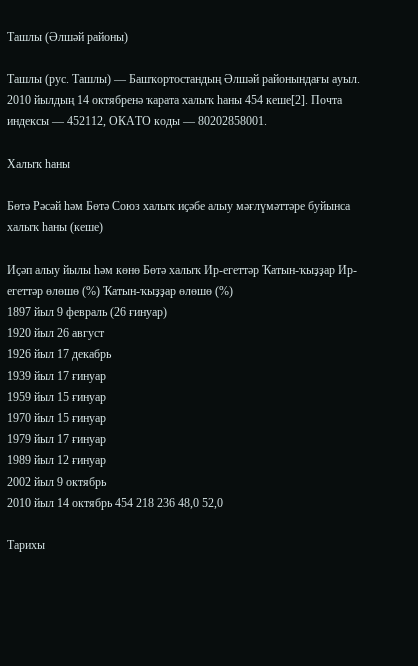Ташлы (Әлшәй районы)

Ташлы (рус. Ташлы) — Башҡортостандың Әлшәй районындағы ауыл. 2010 йылдың 14 октябренә ҡарата халыҡ һаны 454 кеше[2]. Почта индексы — 452112, ОКАТО коды — 80202858001.

Халыҡ һаны

Бөтә Рәсәй һәм Бөтә Союз халыҡ иҫәбе алыу мәғлүмәттәре буйынса халыҡ һаны (кеше)

Иҫәп алыу йылы һәм көнө Бөтә халыҡ Ир-егеттәр Ҡатын-ҡыҙҙар Ир-егеттәр өлөшө (%) Ҡатын-ҡыҙҙар өлөшө (%)
1897 йыл 9 февраль (26 ғинуар)
1920 йыл 26 август
1926 йыл 17 декабрь
1939 йыл 17 ғинуар
1959 йыл 15 ғинуар
1970 йыл 15 ғинуар
1979 йыл 17 ғинуар
1989 йыл 12 ғинуар
2002 йыл 9 октябрь
2010 йыл 14 октябрь 454 218 236 48,0 52,0

Тарихы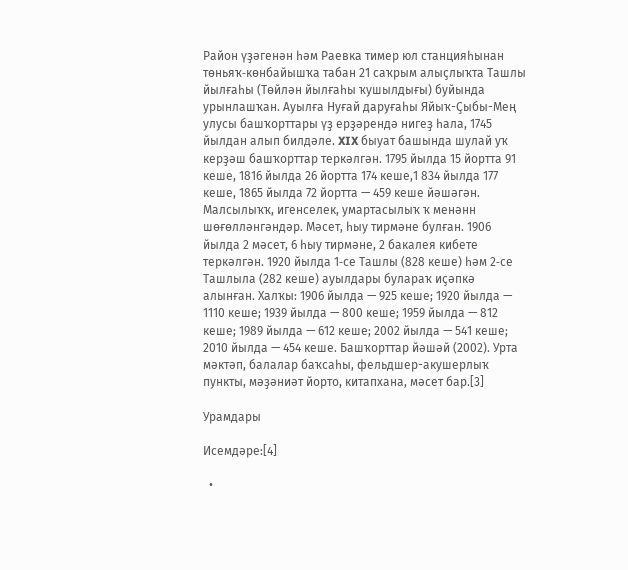Район үҙәгенән һәм Раевка тимер юл станцияһынан төньяҡ‑көнбайышҡа табан 21 саҡрым алыҫлыҡта Ташлы йылғаһы (Төйлән йылғаһы ҡушылдығы) буйында урынлашҡан. Ауылға Нуғай даруғаһы Яйыҡ-Ҫыбы-Мең улусы башҡорттары үҙ ерҙәрендә нигеҙ һала, 1745 йылдан алып билдәле. XIX быуат башында шулай уҡ керҙәш башҡорттар теркәлгән. 1795 йылда 15 йортта 91 кеше, 1816 йылда 26 йортта 174 кеше,1 834 йылда 177 кеше, 1865 йылда 72 йортта — 459 кеше йәшәгән. Малсылыҡҡ, игенселек, умартасылыҡ ҡ менәнн шөғөлләнгәндәр. Мәсет, һыу тирмәне булған. 1906 йылда 2 мәсет, 6 һыу тирмәне, 2 бакалея кибете теркәлгән. 1920 йылда 1‑се Ташлы (828 кеше) һәм 2‑се Ташлыла (282 кеше) ауылдары булараҡ иҫәпкә алынған. Халҡы: 1906 йылда — 925 кеше; 1920 йылда — 1110 кеше; 1939 йылда — 800 кеше; 1959 йылда — 812 кеше; 1989 йылда — 612 кеше; 2002 йылда — 541 кеше; 2010 йылда — 454 кеше. Башҡорттар йәшәй (2002). Урта мәктәп, балалар баҡсаһы, фельдшер-акушерлыҡ пункты, мәҙәниәт йорто, китапхана, мәсет бар.[3]

Урамдары

Исемдәре:[4]

  •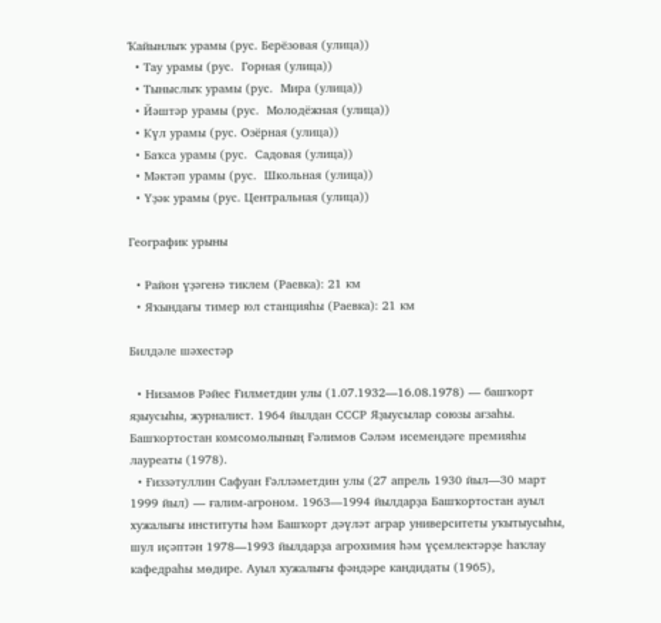Ҡайынлыҡ урамы (рус. Берёзовая (улица))
  • Тау урамы (рус.  Горная (улица))
  • Тыныслыҡ урамы (рус.  Мира (улица))
  • Йәштәр урамы (рус.  Молодёжная (улица))
  • Күл урамы (рус. Озёрная (улица))
  • Баҡса урамы (рус.  Садовая (улица))
  • Мәктәп урамы (рус.  Школьная (улица))
  • Үҙәк урамы (рус. Центральная (улица))

Географик урыны

  • Район үҙәгенә тиклем (Раевка): 21 км
  • Яҡындағы тимер юл станцияһы (Раевка): 21 км

Билдәле шәхестәр

  • Низамов Рәйес Ғилметдин улы (1.07.1932—16.08.1978) — башҡорт яҙыусыһы, журналист. 1964 йылдан СССР Яҙыусылар союзы ағзаһы. Башҡортостан комсомолының Ғәлимов Сәләм исемендәге премияһы лауреаты (1978).
  • Ғиззәтуллин Сафуан Ғәлләметдин улы (27 апрель 1930 йыл—30 март 1999 йыл) — ғалим-агроном. 1963—1994 йылдарҙа Башҡортостан ауыл хужалығы институты һәм Башҡорт дәүләт аграр университеты уҡытыусыһы, шул иҫәптән 1978—1993 йылдарҙа агрохимия һәм үҫемлектәрҙе һаҡлау кафедраһы мөдире. Ауыл хужалығы фәндәре кандидаты (1965),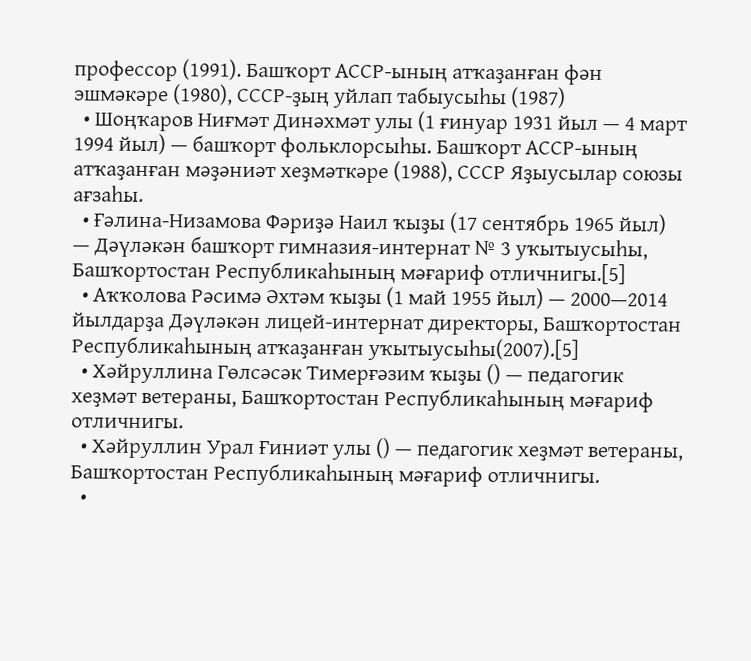профессор (1991). Башҡорт АССР-ының атҡаҙанған фән эшмәкәре (1980), СССР-ҙың уйлап табыусыһы (1987)
  • Шоңҡаров Ниғмәт Динәхмәт улы (1 ғинуар 1931 йыл — 4 март 1994 йыл) — башҡорт фольклорсыһы. Башҡорт АССР-ының атҡаҙанған мәҙәниәт хеҙмәткәре (1988), СССР Яҙыусылар союзы ағзаһы.
  • Ғәлина-Низамова Фәриҙә Наил ҡыҙы (17 сентябрь 1965 йыл) — Дәүләкән башҡорт гимназия-интернат № 3 уҡытыусыһы, Башҡортостан Республикаһының мәғариф отличнигы.[5]
  • Аҡҡолова Рәсимә Әхтәм ҡыҙы (1 май 1955 йыл) — 2000—2014 йылдарҙа Дәүләкән лицей-интернат директоры, Башҡортостан Республикаһының атҡаҙанған уҡытыусыһы(2007).[5]
  • Хәйруллина Гөлсәсәк Тимерғәзим ҡыҙы () — педагогик хеҙмәт ветераны, Башҡортостан Республикаһының мәғариф отличнигы.
  • Хәйруллин Урал Ғиниәт улы () — педагогик хеҙмәт ветераны, Башҡортостан Республикаһының мәғариф отличнигы.
  •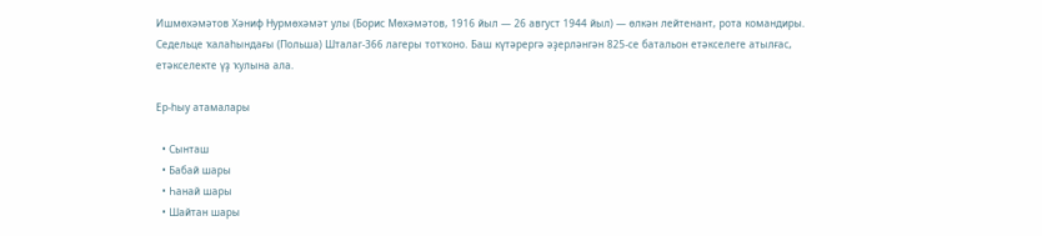Ишмөхәмәтов Хәниф Нурмөхәмәт улы (Борис Мөхәмәтов, 1916 йыл — 26 август 1944 йыл) — өлкән лейтенант, рота командиры. Седельце ҡалаһындағы (Польша) Шталаг-366 лагеры тотҡоно. Баш күтәрергә әҙерләнгән 825-се батальон етәкселеге атылғас, етәкселекте үҙ ҡулына ала.

Ер-һыу атамалары

  • Сынташ
  • Бабай шары
  • Һанай шары
  • Шайтан шары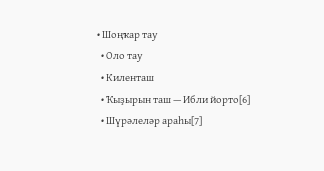• Шоңҡар тау
  • Оло тау
  • Киленташ
  • Ҡыҙырын таш — Ибли йорто[6]
  • Шүрәлеләр араһы[7]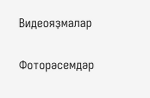Видеояҙмалар

Фоторәсемдәр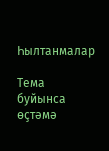Һылтанмалар

Тема буйынса өҫтәмә